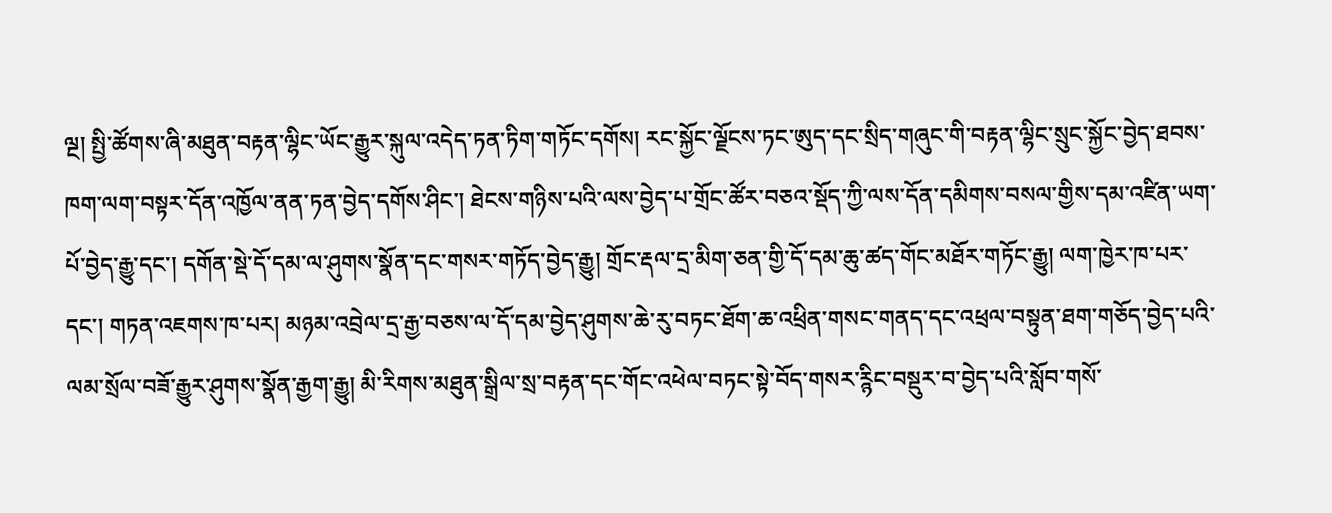ལྔ། སྤྱི་ཚོགས་ཞི་མཐུན་བརྟན་ལྷིང་ཡོང་རྒྱུར་སྐུལ་འདེད་ཏན་ཏིག་གཏོང་དགོས། རང་སྐྱོང་ལྗོངས་ཏང་ཨུད་དང་སྲིད་གཞུང་གི་བརྟན་ལྷིང་སྲུང་སྐྱོང་བྱེད་ཐབས་ཁག་ལག་བསྟར་དོན་འཁྱོལ་ནན་ཏན་བྱེད་དགོས་ཤིང་། ཐེངས་གཉིས་པའི་ལས་བྱེད་པ་གྲོང་ཚོར་བཅའ་སྡོད་ཀྱི་ལས་དོན་དམིགས་བསལ་གྱིས་དམ་འཛིན་ཡག་པོ་བྱེད་རྒྱུ་དང་། དགོན་སྡེ་དོ་དམ་ལ་ཤུགས་སྣོན་དང་གསར་གཏོད་བྱེད་རྒྱུ། གྲོང་རྡལ་དྲ་མིག་ཅན་གྱི་དོ་དམ་ཆུ་ཚད་གོང་མཐོར་གཏོང་རྒྱུ། ལག་ཁྱེར་ཁ་པར་དང་། གཏན་འཇགས་ཁ་པར། མཉམ་འབྲེལ་དྲ་རྒྱ་བཅས་ལ་དོ་དམ་བྱེད་ཤུགས་ཆེ་རུ་བཏང་ཐོག་ཆ་འཕྲིན་གསང་གནད་དང་འཕྲལ་བསྟུན་ཐག་གཅོད་བྱེད་པའི་ལམ་སྲོལ་བཟོ་རྒྱུར་ཤུགས་སྣོན་རྒྱག་རྒྱུ། མི་རིགས་མཐུན་སྒྲིལ་སྲ་བརྟན་དང་གོང་འཕེལ་བཏང་སྟེ་བོད་གསར་ཪྙིང་བསྡུར་བ་བྱེད་པའི་སློབ་གསོ་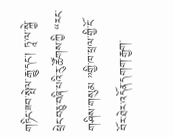གཏིང་ཟབ་སྤེལ་རྒྱུ་དང་། ཏཱ་ལ་སྐྱེ་ཕྲེང་བཅུ་བཞི་པའི་རུ་ཚོགས་ཀྱི “རང་གཤིས་གསུམ ”གྱི་ཁ་ཕྲལ་གྱི་ངོ་བོར་ཐེར་འདོན་དགག་རྒྱག་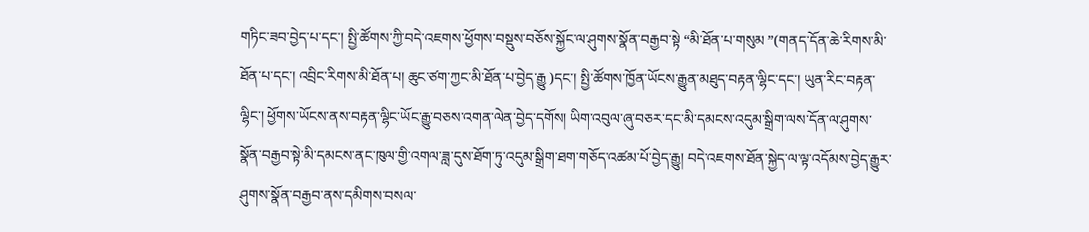གཏིང་ཟབ་བྱེད་པ་དང་། སྤྱི་ཚོགས་ཀྱི་བདེ་འཇགས་ཕྱོགས་བསྡུས་བཅོས་སྐྱོང་ལ་ཤུགས་སྣོན་བརྒྱབ་སྟེ “མི་ཐོན་པ་གསུམ ”(གནད་དོན་ཆེ་རིགས་མི་ཐོན་པ་དང་། འབྲིང་རིགས་མི་ཐོན་པ། ཆུང་ཙག་ཀྱང་མི་ཐོན་པ་བྱེད་རྒྱུ )དང་། སྤྱི་ཚོགས་ཁྱོན་ཡོངས་རྒྱུན་མཐུད་བརྟན་ལྷིང་དང་། ཡུན་རིང་བརྟན་ལྷིང་། ཕྱོགས་ཡོངས་ནས་བརྟན་ལྷིང་ཡོང་རྒྱུ་བཅས་འགན་ལེན་བྱེད་དགོས། ཡིག་འབུལ་ཞུ་བཅར་དང་མི་དམངས་འདུམ་སྒྲིག་ལས་དོན་ལ་ཤུགས་སྣོན་བརྒྱབ་སྟེ་མི་དམངས་ནང་ཁུལ་གྱི་འགལ་ཟླ་དུས་ཐོག་ཏུ་འདུམ་སྒྲིག་ཐག་གཅོད་འཚམ་པོ་བྱེད་རྒྱུ། བདེ་འཇགས་ཐོན་སྐྱེད་ལ་ལྟ་འདོམས་བྱེད་རྒྱུར་ཤུགས་སྣོན་བརྒྱབ་ནས་དམིགས་བསལ་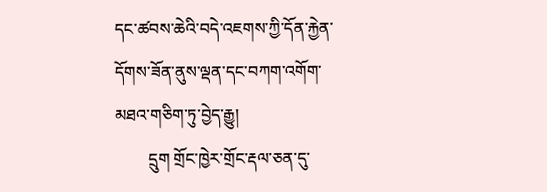དང་ཚབས་ཆེའི་བདེ་འཇགས་ཀྱི་དོན་རྐྱེན་དོགས་ཟོན་ནུས་ལྡན་དང་བཀག་འགོག་མཐའ་གཅིག་ཏུ་བྱེད་རྒྱུ།
        དྲུག གྲོང་ཁྱེར་གྲོང་རྡལ་ཅན་དུ་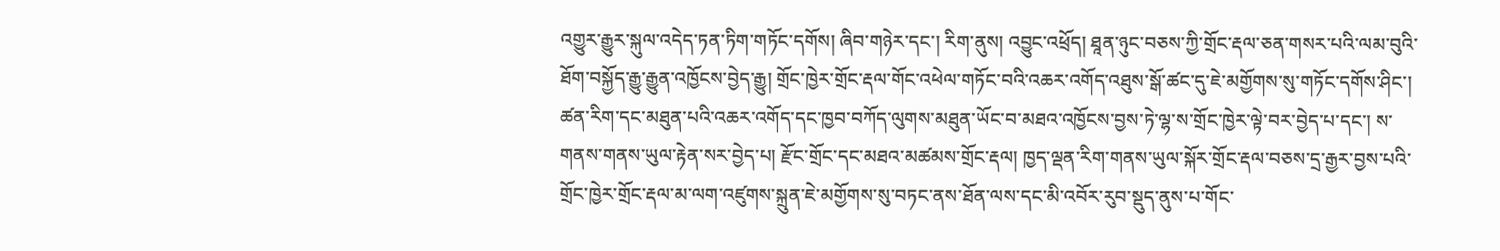འགྱུར་རྒྱུར་སྐུལ་འདེད་ཏན་ཏིག་གཏོང་དགོས། ཞིབ་གཉེར་དང་། རིག་ནུས། འབྱུང་འཕྲོད། ཐཱན་ཉུང་བཅས་ཀྱི་གྲོང་རྡལ་ཅན་གསར་པའི་ལམ་བུའི་ཐོག་བསྐྱོད་རྒྱུ་རྒྱུན་འཁྱོངས་བྱེད་རྒྱུ། གྲོང་ཁྱེར་གྲོང་རྡལ་གོང་འཕེལ་གཏོང་བའི་འཆར་འགོད་འཐུས་སྒོ་ཚང་དུ་ཇེ་མགྱོགས་སུ་གཏོང་དགོས་ཤིང་། ཚན་རིག་དང་མཐུན་པའི་འཆར་འགོད་དང་ཁྱབ་བཀོད་ལུགས་མཐུན་ཡོང་བ་མཐའ་འཁྱོངས་བྱས་ཏེ་ལྷ་ས་གྲོང་ཁྱེར་ལྟེ་བར་བྱེད་པ་དང་། ས་གནས་གནས་ཡུལ་རྟེན་སར་བྱེད་པ། རྫོང་གྲོང་དང་མཐའ་མཚམས་གྲོང་རྡལ། ཁྱད་ལྡན་རིག་གནས་ཡུལ་སྐོར་གྲོང་རྡལ་བཅས་དྲ་རྒྱར་བྱས་པའི་གྲོང་ཁྱེར་གྲོང་རྡལ་མ་ལག་འཛུགས་སྐྲུན་ཇེ་མགྱོགས་སུ་བཏང་ནས་ཐོན་ལས་དང་མི་འབོར་རུབ་སྡུད་ནུས་པ་གོང་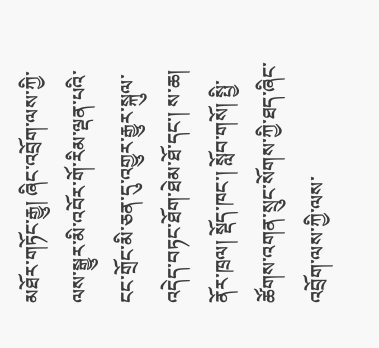མཐོར་གཏོང་རྒྱུ། ཞིང་འབྲོག་ལས་ཀྱི་ལས་སྒྱུར་མི་འབོར་གོ་རིམ་ལྡན་པའི་ངང་གྲོང་མི་ཅན་དུ་འགྱུར་རྒྱུར་སྐུལ་འདེད་བཏང་ཐོག་ཐེམ་ཐོ་དང་། ས་ཆ། ནོར་ཁྲལ། སྡོད་ཁང་། སློབ་གསོ། སྤྱི་ཚོགས་འགན་སྲུང་སོགས་ཀྱི་ཐད་ཞིང་འབྲོག་ལས་ཀྱི་ལས་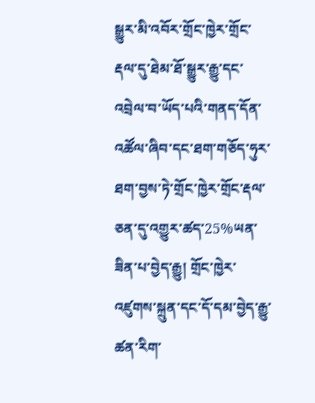སྒྱུར་མི་འབོར་གྲོང་ཁྱེར་གྲོང་རྡལ་དུ་ཐེམ་ཐོ་སྒྱུར་རྒྱུ་དང་འབྲེལ་བ་ཡོད་པའི་གནད་དོན་འཚོལ་ཞིབ་དང་ཐག་གཅོད་ཧུར་ཐག་བྱས་ཏེ་གྲོང་ཁྱེར་གྲོང་རྡལ་ཅན་དུ་འགྱུར་ཚད་25%ཡན་ཟིན་པ་བྱེད་རྒྱུ། གྲོང་ཁྱེར་འཛུགས་སྐྲུན་དང་དོ་དམ་བྱེད་རྒྱུ་ཚན་རིག་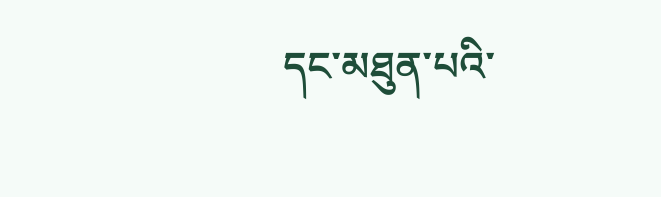དང་མཐུན་པའི་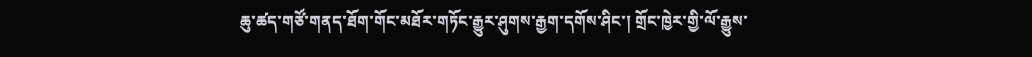ཆུ་ཚད་གཙོ་གནད་ཐོག་གོང་མཐོར་གཏོང་རྒྱུར་ཤུགས་རྒྱག་དགོས་ཤིང་། གྲོང་ཁྱེར་གྱི་ལོ་རྒྱུས་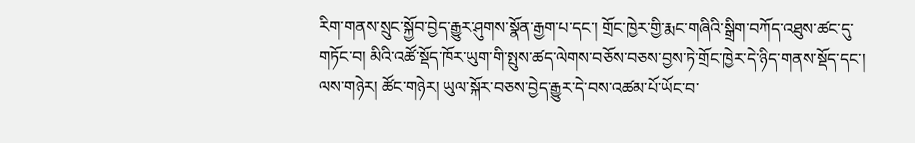རིག་གནས་སྲུང་སྐྱོབ་བྱེད་རྒྱུར་ཤུགས་སྣོན་རྒྱག་པ་དང་། གྲོང་ཁྱེར་གྱི་རྨང་གཞིའི་སྒྲིག་བཀོད་འཐུས་ཚང་དུ་གཏོང་བ། མིའི་འཚོ་སྡོད་ཁོར་ཡུག་གི་སྤུས་ཚད་ལེགས་བཅོས་བཅས་བྱས་ཏེ་གྲོང་ཁྱེར་དེ་ཉིད་གནས་སྡོད་དང་། ལས་གཉེར། ཚོང་གཉེར། ཡུལ་སྐོར་བཅས་བྱེད་རྒྱུར་དེ་བས་འཚམ་པོ་ཡོང་བ་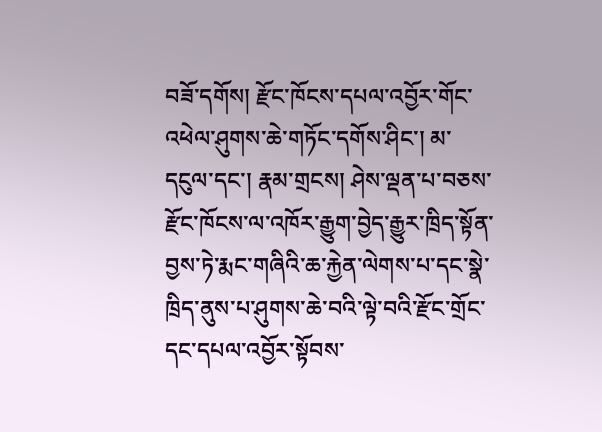བཟོ་དགོས། རྫོང་ཁོངས་དཔལ་འབྱོར་གོང་འཕེལ་ཤུགས་ཆེ་གཏོང་དགོས་ཤིང་། མ་དངུལ་དང་། རྣམ་གྲངས། ཤེས་ལྡན་པ་བཅས་རྫོང་ཁོངས་ལ་འཁོར་རྒྱུག་བྱེད་རྒྱུར་ཁྲིད་སྟོན་བྱས་ཏེ་རྨང་གཞིའི་ཆ་རྐྱེན་ལེགས་པ་དང་སྣེ་ཁྲིད་ནུས་པ་ཤུགས་ཆེ་བའི་ལྟེ་བའི་རྫོང་གྲོང་དང་དཔལ་འབྱོར་སྟོབས་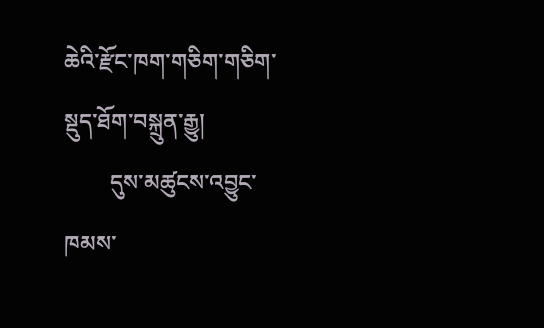ཆེའི་རྫོང་ཁག་གཅིག་གཅིག་སྡུད་ཐོག་བསྐྲུན་རྒྱུ།
        དུས་མཚུངས་འབྱུང་ཁམས་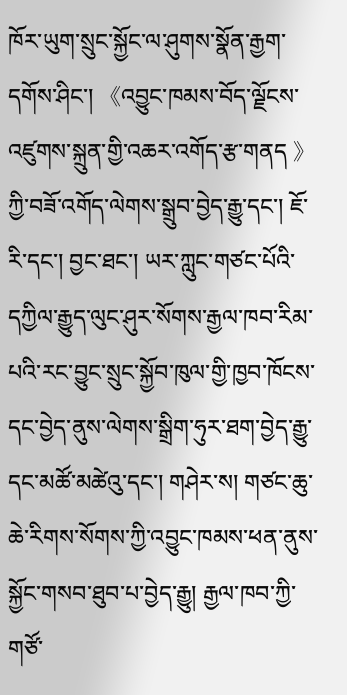ཁོར་ཡུག་སྲུང་སྐྱོང་ལ་ཤུགས་སྣོན་རྒྱག་དགོས་ཤིང་། 《འབྱུང་ཁམས་བོད་ལྗོངས་འཛུགས་སྐྲུན་གྱི་འཆར་འགོད་རྩ་གནད 》ཀྱི་བཟོ་འགོད་ལེགས་སྒྲུབ་བྱེད་རྒྱུ་དང་། ཇོ་རི་དང་། བྱང་ཐང་། ཡར་ཀླུང་གཙང་པོའི་དཀྱིལ་རྒྱུད་ལུང་ཤུར་སོགས་རྒྱལ་ཁབ་རིམ་པའི་རང་བྱུང་སྲུང་སྐྱོབ་ཁུལ་གྱི་ཁྱབ་ཁོངས་དང་བྱེད་ནུས་ལེགས་སྒྲིག་ཧུར་ཐག་བྱེད་རྒྱུ་དང་མཚོ་མཚེའུ་དང་། གཤེར་ས། གཙང་ཆུ་ཆེ་རིགས་སོགས་ཀྱི་འབྱུང་ཁམས་ཕན་ནུས་སྐྱོང་གསབ་ཐུབ་པ་བྱེད་རྒྱུ། རྒྱལ་ཁབ་ཀྱི་གཙོ་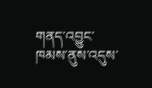གནད་འབྱུང་ཁམས་ནུས་འདུས་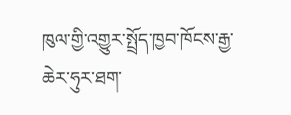ཁུལ་གྱི་འགྱུར་སྤྲོད་ཁྱབ་ཁོངས་རྒྱ་ཆེར་ཧུར་ཐག་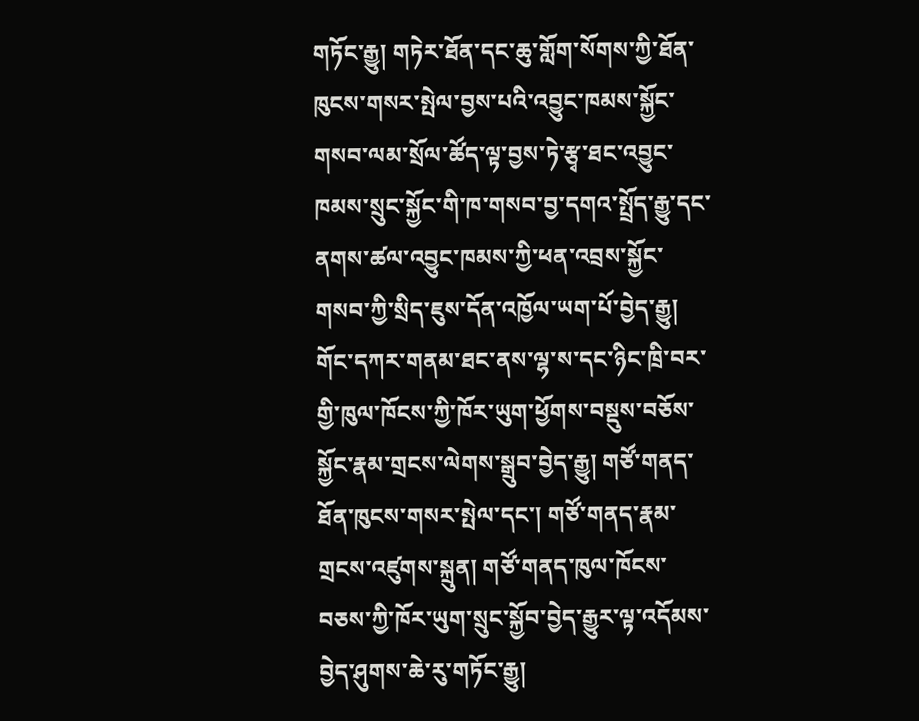གཏོང་རྒྱུ། གཏེར་ཐོན་དང་ཆུ་གློག་སོགས་ཀྱི་ཐོན་ཁུངས་གསར་སྤེལ་བྱས་པའི་འབྱུང་ཁམས་སྐྱོང་གསབ་ལམ་སྲོལ་ཚོད་ལྟ་བྱས་ཏེ་རྩྭ་ཐང་འབྱུང་ཁམས་སྲུང་སྐྱོང་གི་ཁ་གསབ་བྱ་དགའ་སྤྲོད་རྒྱུ་དང་ནགས་ཚལ་འབྱུང་ཁམས་ཀྱི་ཕན་འབྲས་སྐྱོང་གསབ་ཀྱི་སྲིད་ཇུས་དོན་འཁྱོལ་ཡག་པོ་བྱེད་རྒྱུ། གོང་དཀར་གནམ་ཐང་ནས་ལྷ་ས་དང་ཉིང་ཁྲི་བར་གྱི་ཁུལ་ཁོངས་ཀྱི་ཁོར་ཡུག་ཕྱོགས་བསྡུས་བཅོས་སྐྱོང་རྣམ་གྲངས་ལེགས་སྒྲུབ་བྱེད་རྒྱུ། གཙོ་གནད་ཐོན་ཁུངས་གསར་སྤེལ་དང་། གཙོ་གནད་རྣམ་གྲངས་འཛུགས་སྐྲུན། གཙོ་གནད་ཁུལ་ཁོངས་བཅས་ཀྱི་ཁོར་ཡུག་སྲུང་སྐྱོབ་བྱེད་རྒྱུར་ལྟ་འདོམས་བྱེད་ཤུགས་ཆེ་རུ་གཏོང་རྒྱུ།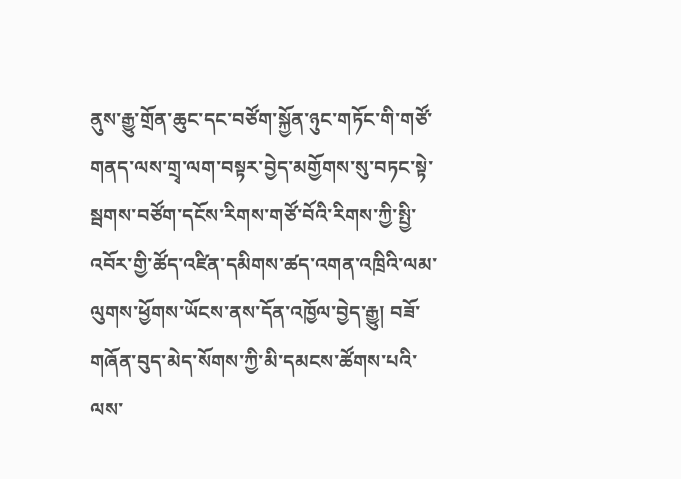ནུས་རྒྱུ་གྲོན་ཆུང་དང་བཙོག་སྐྱོན་ཉུང་གཏོང་གི་གཙོ་གནད་ལས་གྲྭ་ལག་བསྟར་བྱེད་མགྱོགས་སུ་བཏང་སྟེ་སྦགས་བཙོག་དངོས་རིགས་གཙོ་བོའི་རིགས་ཀྱི་སྤྱི་འབོར་གྱི་ཚོད་འཛིན་དམིགས་ཚད་འགན་འཁྲིའི་ལམ་ལུགས་ཕྱོགས་ཡོངས་ནས་དོན་འཁྱོལ་བྱེད་རྒྱུ། བཟོ་གཞོན་བུད་མེད་སོགས་ཀྱི་མི་དམངས་ཚོགས་པའི་ལས་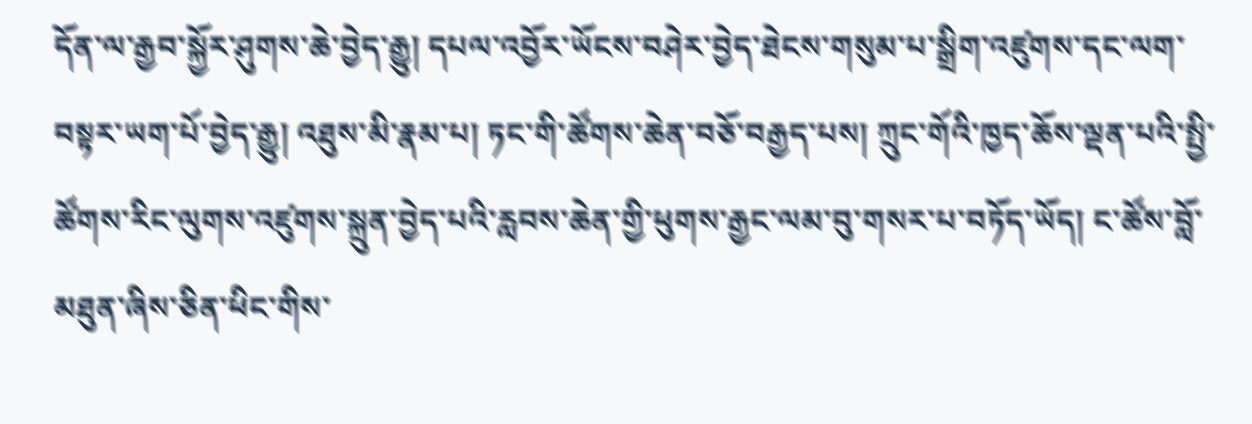དོན་ལ་རྒྱབ་སྐྱོར་ཤུགས་ཆེ་བྱེད་རྒྱུ། དཔལ་འབྱོར་ཡོངས་བཤེར་བྱེད་ཐེངས་གསུམ་པ་སྒྲིག་འཛུགས་དང་ལག་བསྟར་ཡག་པོ་བྱེད་རྒྱུ། འཐུས་མི་རྣམ་པ། ཏང་གི་ཚོགས་ཆེན་བཅོ་བརྒྱད་པས། ཀྲུང་གོའི་ཁྱད་ཆོས་ལྡན་པའི་སྤྱི་ཚོགས་རིང་ལུགས་འཛུགས་སྐྲུན་བྱེད་པའི་རླབས་ཆེན་གྱི་ཕུགས་རྒྱང་ལམ་བུ་གསར་པ་བཏོད་ཡོད། ང་ཚོས་བློ་མཐུན་ཞིས་ཅིན་ཕིང་གིས་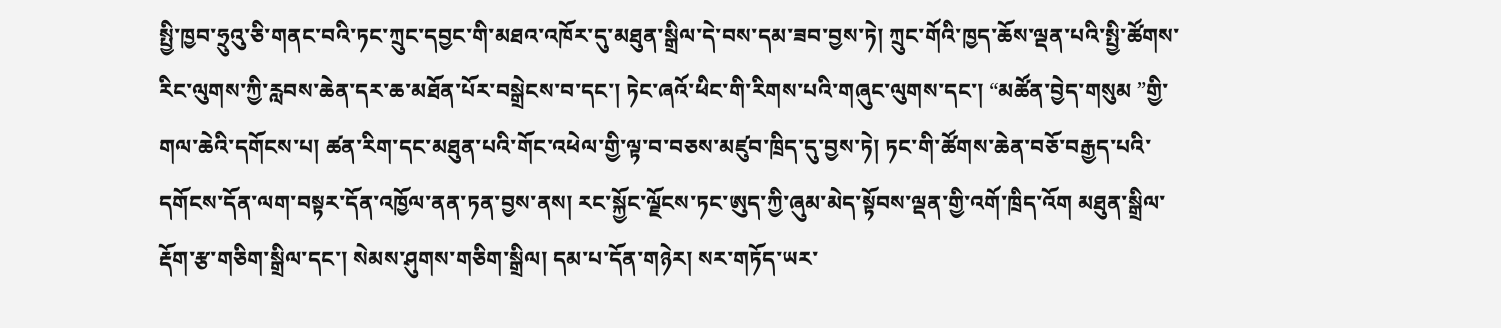སྤྱི་ཁྱབ་ཧྲུའུ་ཅི་གནང་བའི་ཏང་ཀྲུང་དབྱང་གི་མཐའ་འཁོར་དུ་མཐུན་སྒྲིལ་དེ་བས་དམ་ཟབ་བྱས་ཏེ། ཀྲུང་གོའི་ཁྱད་ཆོས་ལྡན་པའི་སྤྱི་ཚོགས་རིང་ལུགས་ཀྱི་རླབས་ཆེན་དར་ཆ་མཐོན་པོར་བསྒྲེངས་བ་དང་། ཏེང་ཞའོ་ཕིང་གི་རིགས་པའི་གཞུང་ལུགས་དང་། “མཚོན་བྱེད་གསུམ ”གྱི་གལ་ཆེའི་དགོངས་པ། ཚན་རིག་དང་མཐུན་པའི་གོང་འཕེལ་གྱི་ལྟ་བ་བཅས་མཛུབ་ཁྲིད་དུ་བྱས་ཏེ། ཏང་གི་ཚོགས་ཆེན་བཅོ་བརྒྱད་པའི་དགོངས་དོན་ལག་བསྟར་དོན་འཁྱོལ་ནན་ཏན་བྱས་ནས། རང་སྐྱོང་ལྗོངས་ཏང་ཨུད་ཀྱི་ཞུམ་མེད་སྟོབས་ལྡན་གྱི་འགོ་ཁྲིད་འོག མཐུན་སྒྲིལ་རྡོག་རྩ་གཅིག་སྒྲིལ་དང་། སེམས་ཤུགས་གཅིག་སྒྲིལ། དམ་པ་དོན་གཉེར། སར་གཏོད་ཡར་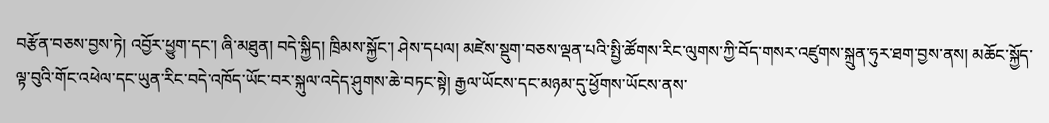བརྩོན་བཅས་བྱས་ཏེ། འབྱོར་ཕྱུག་དང་། ཞི་མཐུན། བདེ་སྐྱིད། ཁྲིམས་སྐྱོང་། ཤེས་དཔལ། མཛེས་སྡུག་བཅས་ལྡན་པའི་སྤྱི་ཚོགས་རིང་ལུགས་ཀྱི་བོད་གསར་འཛུགས་སྐྲུན་ཧུར་ཐག་བྱས་ནས། མཆོང་སྐྱོད་ལྟ་བུའི་གོང་འཕེལ་དང་ཡུན་རིང་བདེ་འཁོད་ཡོང་བར་སྐུལ་འདེད་ཤུགས་ཆེ་བཏང་སྟེ། རྒྱལ་ཡོངས་དང་མཉམ་དུ་ཕྱོགས་ཡོངས་ནས་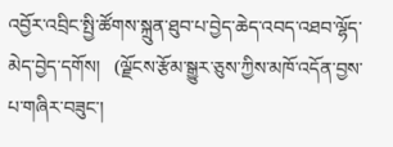འབྱོར་འབྲིང་སྤྱི་ཚོགས་སྐྲུན་ཐུབ་པ་བྱེད་ཆེད་འབད་འཐབ་ལྷོད་མེད་བྱེད་དགོས།   (ལྗོངས་རྩོམ་སྒྱུར་ཅུས་ཀྱིས་མཁོ་འདོན་བྱས་པ་གཞིར་བཟུང་།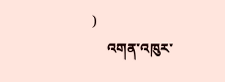)
    འགན་འཁུར་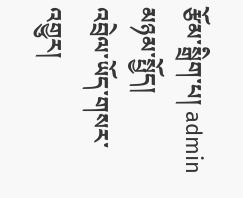རྩོམ་སྒྲིག་པ། admin
མཉམ་སྤྱོད།
འབྲེལ་ཡོད་གསར་འགྱུར།